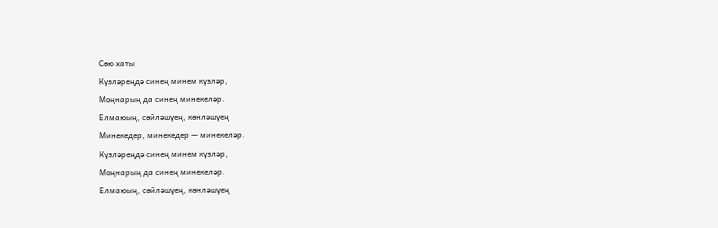Сөю хаты
Күзләреңдә синең минем күзләр,
Моңнарың да синең минекеләр.
Елмаюың, сөйләшүең, көнләшүең
Минекедер, минекедер — минекеләр.
Күзләреңдә синең минем күзләр,
Моңнарың да синең минекеләр.
Елмаюың, сөйләшүең, көнләшүең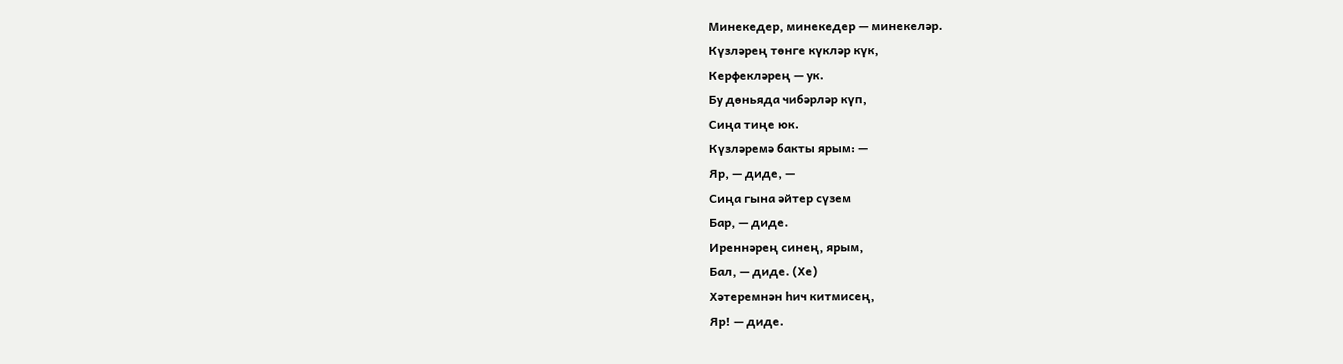Минекедер, минекедер — минекеләр.
Күзләрең төнге күкләр күк,
Керфекләрең — ук.
Бу дөньяда чибәрләр күп,
Сиңа тиңе юк.
Күзләремә бакты ярым: —
Яр, — диде, —
Сиңа гына әйтер сүзем
Бар, — диде.
Иреннәрең синең, ярым,
Бал, — диде. (Хе)
Хәтеремнән һич китмисең,
Яр! — диде.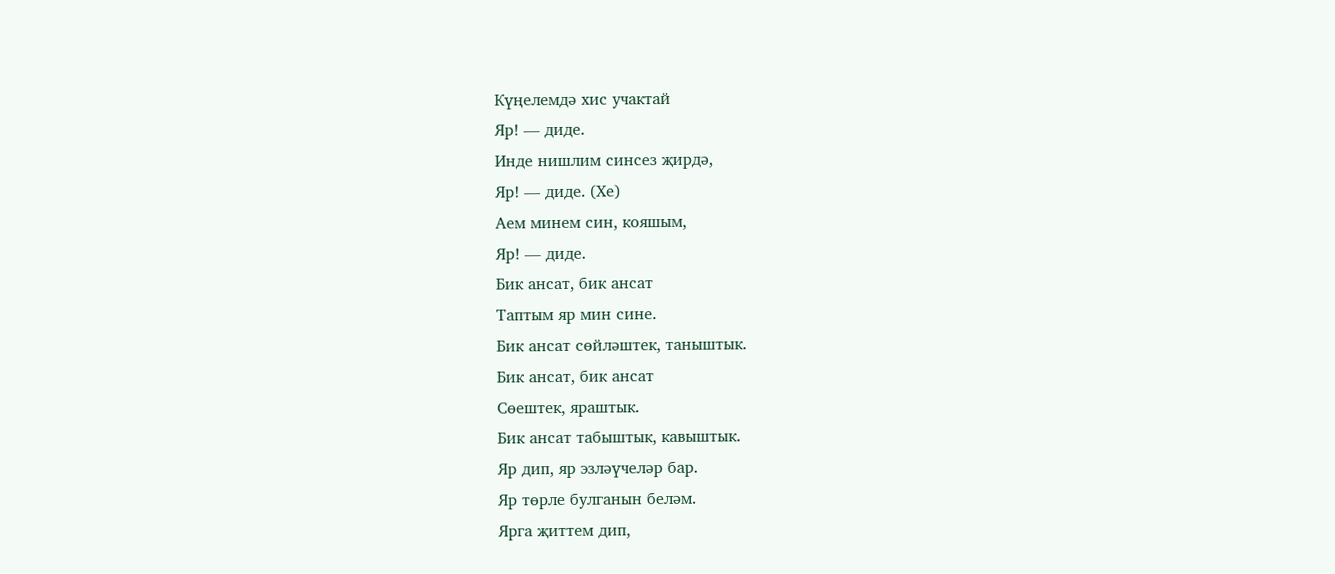Күңелемдә хис учактай
Яр! — диде.
Инде нишлим синсез җирдә,
Яр! — диде. (Хе)
Аем минем син, кояшым,
Яр! — диде.
Бик ансат, бик ансат
Таптым яр мин сине.
Бик ансат сөйләштек, таныштык.
Бик ансат, бик ансат
Сөештек, яраштык.
Бик ансат табыштык, кавыштык.
Яр дип, яр эзләүчеләр бар.
Яр төрле булганын беләм.
Ярга җиттем дип,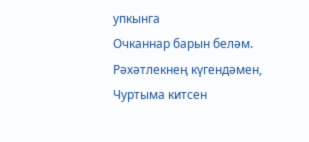упкынга
Очканнар барын беләм.
Рәхәтлекнең күгендәмен,
Чуртыма китсен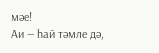мәе!
Аи — һай тәмле дә,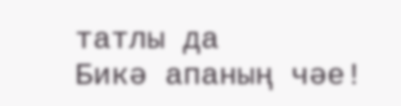татлы да
Бикә апаның чәе!